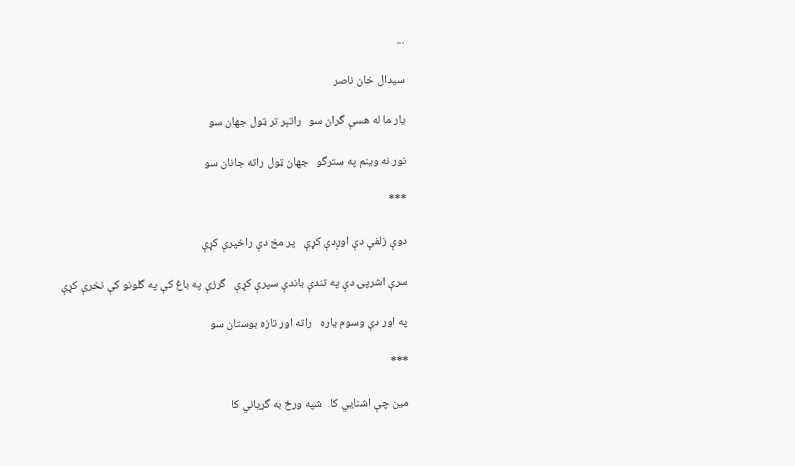...

سیدال خان ناصر

يار ما له هسې گران سو   راتېر تر ټول جهان سو

نور نه وينم په سترگو   جهان ټول راته جانان سو

***

دوې زلفې دې اوږدې كړې   پر مخ دې راخپرې كړې

سرې اشرپۍ دې په تندې باندې سپرې كړې   گرزې په باغ كې په گلونو كې نخرې كړې

په اور دې وسوم ياره   راته اور تازه بوستان سو

***

مين چې اشنايي كا   شپه ورځ به گرياني كا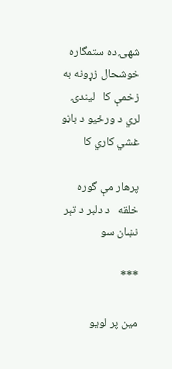شهۍ ده ستمگاره خوشحال زړونه به زخمې كا   ليندۍ لري د ورځيو د باڼو غشي كاري كا

پرهار مې گوره خلقه   د دلبر د تېر نښان سو

***

مين پر لويو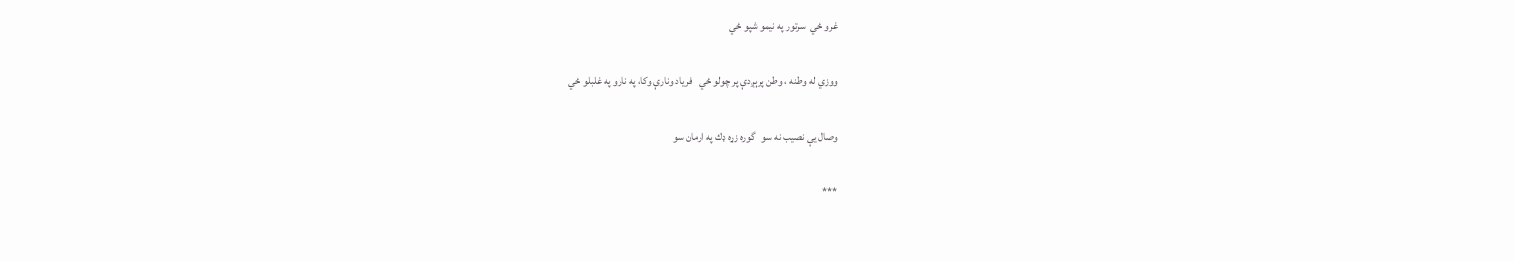غرو ځي  سرتور په نيمو شپو ځي

ووزي له وطنه ، وطن پرېږدې پر چولو ځي   فرياد ونارې وكا، په نارو په غلبلو ځي

وصال يې نصيب نه سو   گوره زړه ډك په ارمان سو

***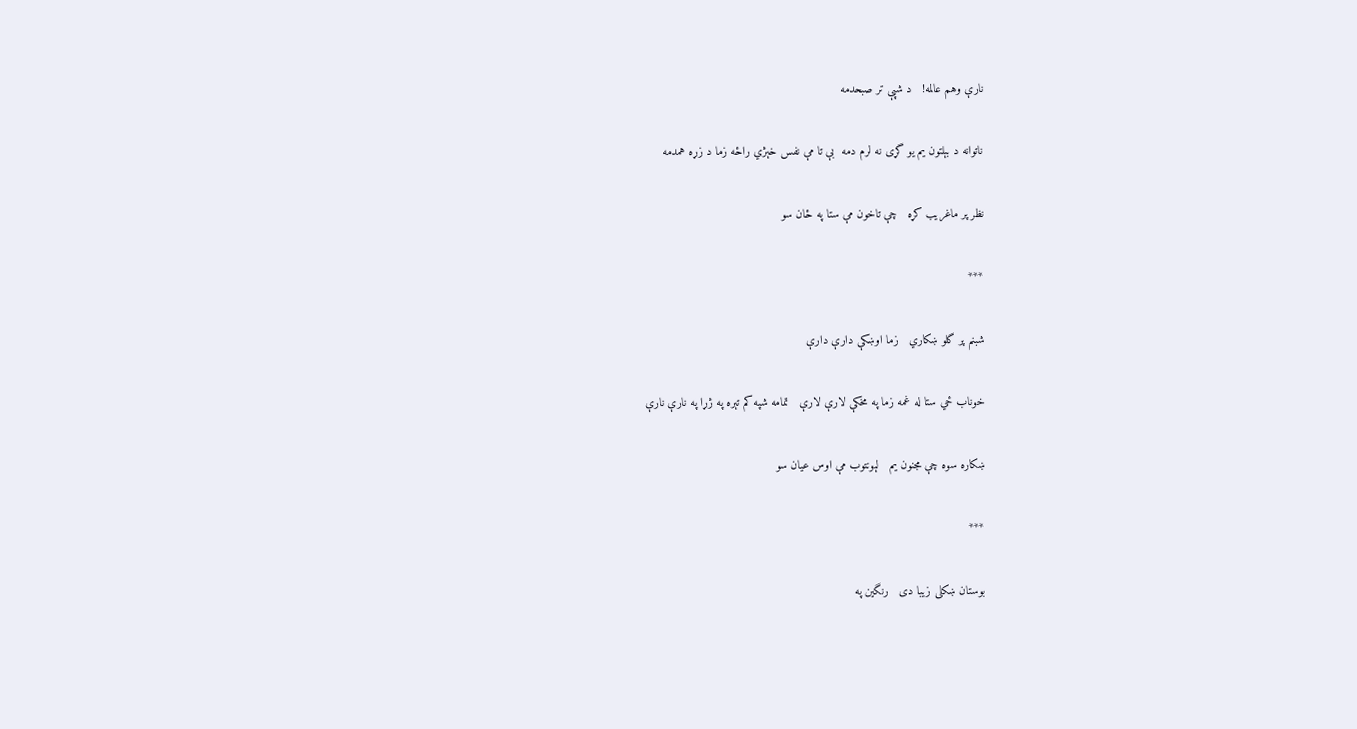نارې وهم عالمه!   د شپې تر صبحدمه

ناتوانه د بېلتون يم يو گړى نه لرم دمه  بې تا مې نفس خېژي راځه زما د زړه همدمه

نظر پر ماغريب كړه   چې تاخون مې ستا په ځان سو

***

شبنم پر گلو ښكاري   زما اوښكې دارې دارې

خوناب ځي ستا له غمه زما په مخكې لارې لارې   تمامه شپه كم تېره په ژړا په نارې نارې

ښكاره سوه چې مجنون يم   لېونتوب مې اوس عيان سو

***

بوستان ښكلى زیبا دى   رنگين په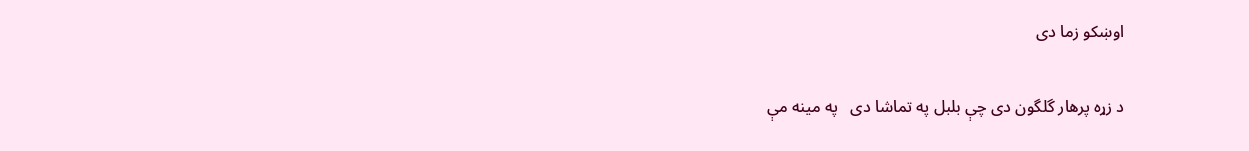اوښكو زما دى

د زړه پرهار گلگون دى چې بلبل په تماشا دى   په مينه مې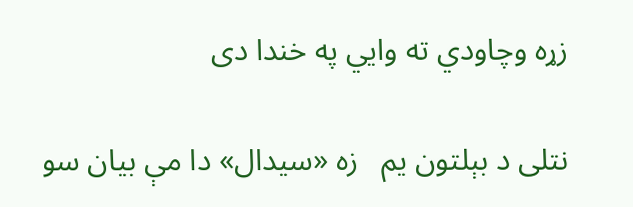زړه وچاودي ته وايي په خندا دى

نتلى د بېلتون يم   زه «سيدال» دا مې بيان سو